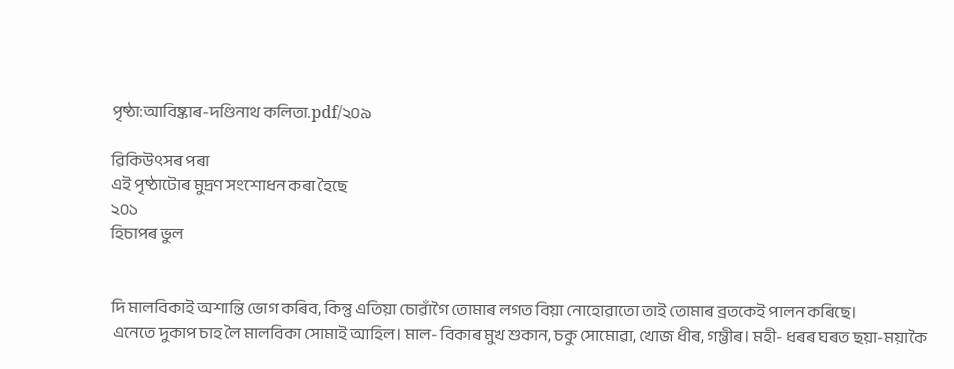পৃষ্ঠা:আবিষ্কাৰ-দণ্ডিনাথ কলিতা.pdf/২০৯

ৱিকিউৎসৰ পৰা
এই পৃষ্ঠাটোৰ মুদ্ৰণ সংশোধন কৰা হৈছে
২০১
হিচাপৰ ভুল


দি মালবিকাই অশান্তি ভোগ কৰিব, কিন্তু এতিয়া চোৱাঁগৈ তোমাৰ লগত বিয়া নোহোৱাতো তাই তোমাৰ ব্ৰতকেই পালন কৰিছে।
 এনেতে দুকাপ চাহ লৈ মালবিকা সোমাই আহিল। মাল- বিকাৰ মুখ শুকান, চকু সোমোৱা, খোজ ধীৰ, গম্ভীৰ। মহী- ধৰৰ ঘৰত ছয়া-ময়াকৈ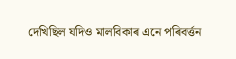দেখিছিল যদিও মালবিকাৰ এনে পৰিবৰ্ত্তন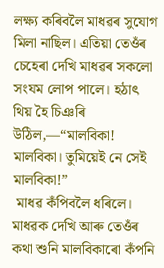লক্ষ্য কৰিবলৈ মাধৱৰ সুযোগ মিলা নাছিল। এতিয়া তেওঁৰ চেহেৰা দেখি মাধৱৰ সকলো সংযম লোপ পালে। হঠাৎ থিয় হৈ চিঞৰি উঠিল,—“মালবিকা! মালবিকা। তুমিয়েই নে সেই মালবিকা!”
 মাধৱ কঁপিবলৈ ধৰিলে। মাধৱক দেখি আৰু তেওঁৰ কথা শুনি মালবিকাৰো কঁপনি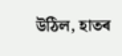উঠিল, হাতৰ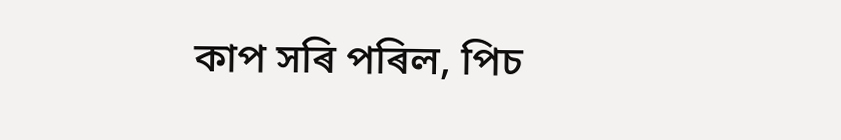কাপ সৰি পৰিল, পিচ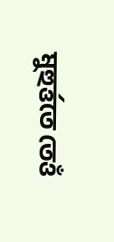মুহুৰ্ত্ততে তেওঁ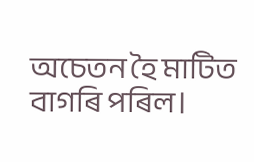অচেতন হৈ মাটিত বাগৰি পৰিল।